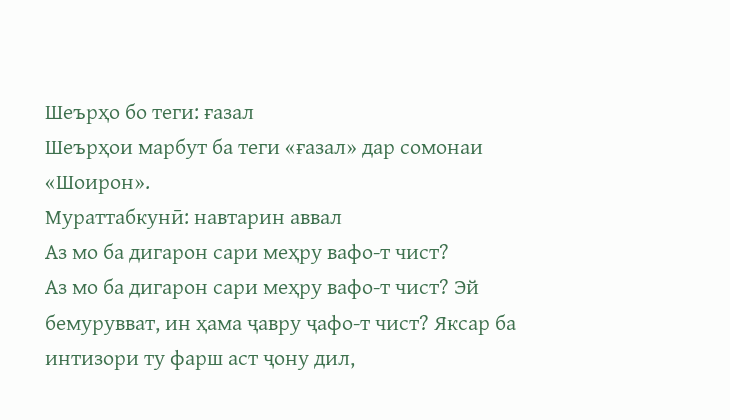Шеърҳо бо теги: ғазал
Шеърҳои марбут ба теги «ғазал» дар сомонаи «Шоирон».
Мураттабкунӣ: навтарин аввал
Аз мо ба дигарон сари меҳру вафо-т чист?
Аз мо ба дигарон сари меҳру вафо-т чист? Эй бемурувват, ин ҳама ҷавру ҷафо-т чист? Яксар ба интизори ту фарш аст ҷону дил,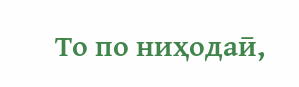То по ниҳодаӣ,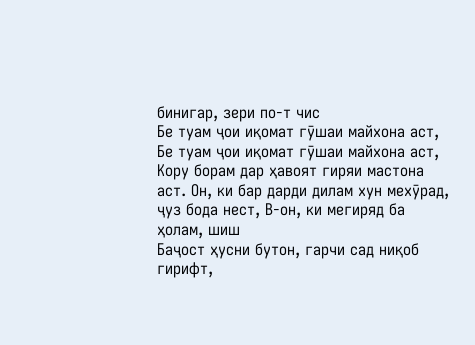бинигар, зери по-т чис
Бе туам ҷои иқомат гӯшаи майхона аст,
Бе туам ҷои иқомат гӯшаи майхона аст, Кору борам дар ҳавоят гиряи мастона аст. Он, ки бар дарди дилам хун мехӯрад, ҷуз бода нест, В-он, ки мегиряд ба ҳолам, шиш
Баҷост ҳусни бутон, гарчи сад ниқоб гирифт,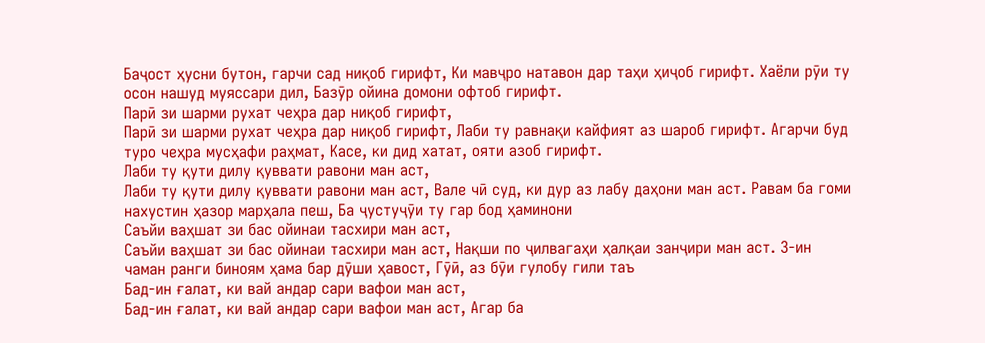Баҷост ҳусни бутон, гарчи сад ниқоб гирифт, Ки мавҷро натавон дар таҳи ҳиҷоб гирифт. Хаёли рӯи ту осон нашуд муяссари дил, Базӯр ойина домони офтоб гирифт.
Парӣ зи шарми рухат чеҳра дар ниқоб гирифт,
Парӣ зи шарми рухат чеҳра дар ниқоб гирифт, Лаби ту равнақи кайфият аз шароб гирифт. Агарчи буд туро чеҳра мусҳафи раҳмат, Касе, ки дид хатат, ояти азоб гирифт.
Лаби ту қути дилу қуввати равони ман аст,
Лаби ту қути дилу қуввати равони ман аст, Вале чӣ суд, ки дур аз лабу даҳони ман аст. Равам ба гоми нахустин ҳазор марҳала пеш, Ба ҷустуҷӯи ту гар бод ҳаминони
Саъйи ваҳшат зи бас ойинаи тасхири ман аст,
Саъйи ваҳшат зи бас ойинаи тасхири ман аст, Нақши по ҷилвагаҳи ҳалқаи занҷири ман аст. З-ин чаман ранги биноям ҳама бар дӯши ҳавост, Гӯӣ, аз бӯи гулобу гили таъ
Бад-ин ғалат, ки вай андар сари вафои ман аст,
Бад-ин ғалат, ки вай андар сари вафои ман аст, Агар ба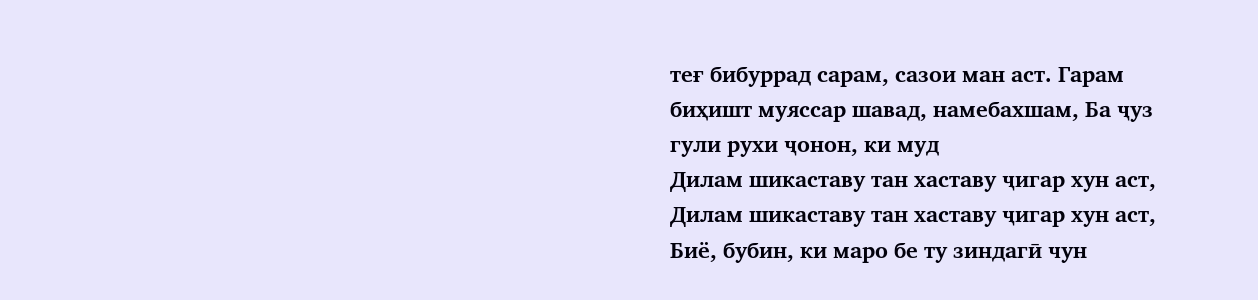теғ бибуррад сарам, сазои ман аст. Гарам биҳишт муяссар шавад, намебахшам, Ба ҷуз гули рухи ҷонон, ки муд
Дилам шикаставу тан хаставу ҷигар хун аст,
Дилам шикаставу тан хаставу ҷигар хун аст, Биё, бубин, ки маро бе ту зиндагӣ чун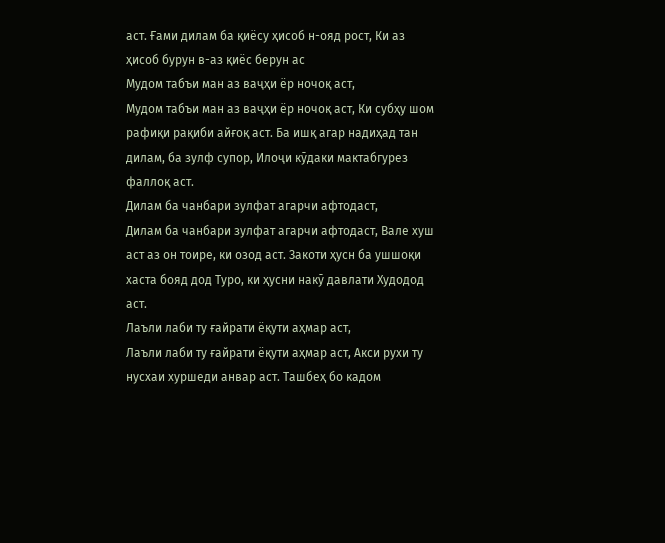аст. Ғами дилам ба қиёсу ҳисоб н-ояд рост, Ки аз ҳисоб бурун в-аз қиёс берун ас
Мудом табъи ман аз ваҷҳи ёр ночоқ аст,
Мудом табъи ман аз ваҷҳи ёр ночоқ аст, Ки субҳу шом рафиқи рақиби айғоқ аст. Ба ишқ агар надиҳад тан дилам, ба зулф супор, Илоҷи кӯдаки мактабгурез фаллоқ аст.
Дилам ба чанбари зулфат агарчи афтодаст,
Дилам ба чанбари зулфат агарчи афтодаст, Вале хуш аст аз он тоире, ки озод аст. Закоти ҳусн ба ушшоқи хаста бояд дод Туро, ки ҳусни накӯ давлати Худодод аст.
Лаъли лаби ту ғайрати ёқути аҳмар аст,
Лаъли лаби ту ғайрати ёқути аҳмар аст, Акси рухи ту нусхаи хуршеди анвар аст. Ташбеҳ бо кадом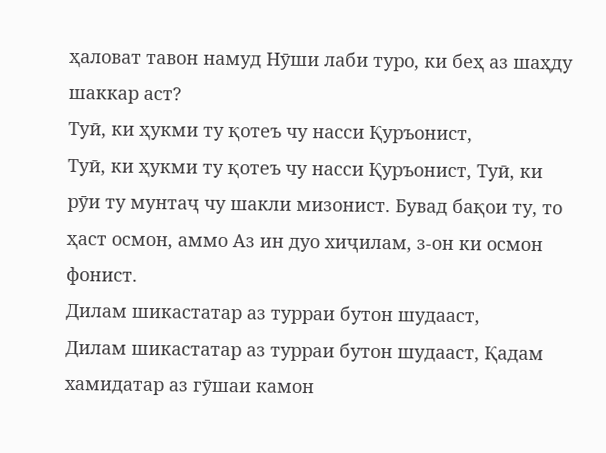ҳаловат тавон намуд Нӯши лаби туро, ки беҳ аз шаҳду шаккар аст?
Туӣ, ки ҳукми ту қотеъ чу насси Қуръонист,
Туӣ, ки ҳукми ту қотеъ чу насси Қуръонист, Туӣ, ки рӯи ту мунтаҷ чу шакли мизонист. Бувад бақои ту, то ҳаст осмон, аммо Аз ин дуо хиҷилам, з-он ки осмон фонист.
Дилам шикастатар аз турраи бутон шудааст,
Дилам шикастатар аз турраи бутон шудааст, Қадам хамидатар аз гӯшаи камон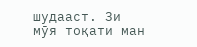шудааст. Зи мӯя тоқати ман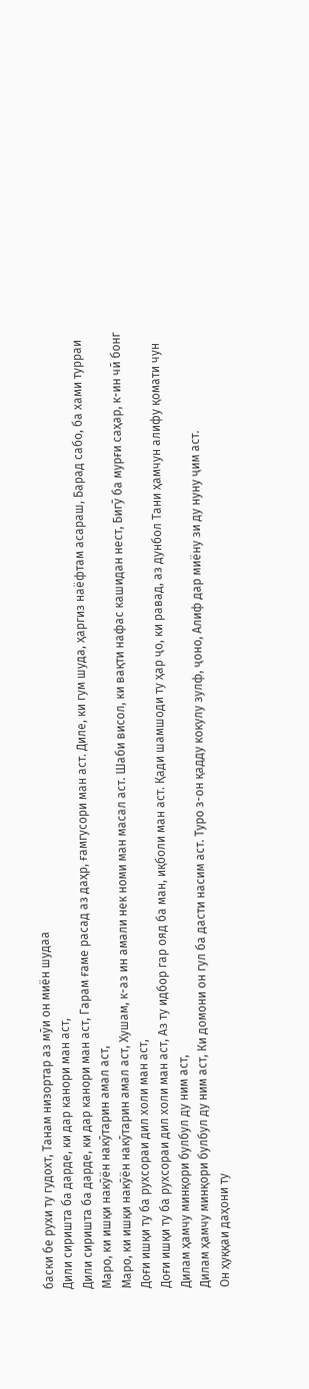баски бе рухи ту гудохт, Танам низортар аз мӯи он миён шудаа
Дили сиришта ба дарде, ки дар канори ман аст,
Дили сиришта ба дарде, ки дар канори ман аст, Гарам ғаме расад аз даҳр, ғамгусори ман аст. Диле, ки гум шуда, ҳаргиз наёфтам асараш, Барад сабо, ба хами турраи
Маро, ки ишқи накӯён накӯтарин амал аст,
Маро, ки ишқи накӯён накӯтарин амал аст, Хушам, к-аз ин амали нек номи ман масал аст. Шаби висол, ки вақти нафас кашидан нест, Бигӯ ба мурғи саҳар, к-ин чӣ бонг
Доғи ишқи ту ба рухсораи дил холи ман аст,
Доғи ишқи ту ба рухсораи дил холи ман аст, Аз ту идбор гар ояд ба ман, иқболи ман аст. Қади шамшоди ту ҳар ҷо, ки равад, аз дунбол Тани ҳамчун алифу қомати чун
Дилам ҳамчу минқори булбул ду ним аст,
Дилам ҳамчу минқори булбул ду ним аст, Ки домони он гул ба дасти насим аст. Туро з-он қадду кокулу зулф, ҷоно, Алиф дар миёну зи ду нуну ҷим аст.
Он ҳуққаи даҳони ту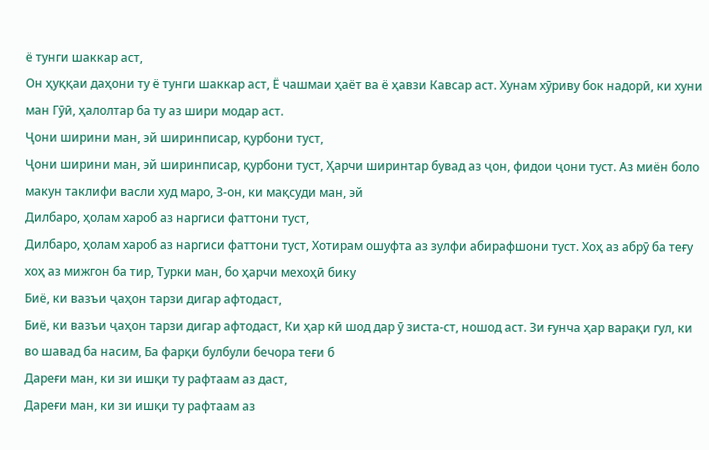ё тунги шаккар аст,
Он ҳуққаи даҳони ту ё тунги шаккар аст, Ё чашмаи ҳаёт ва ё ҳавзи Кавсар аст. Хунам хӯриву бок надорӣ, ки хуни ман Гӯӣ, ҳалолтар ба ту аз шири модар аст.
Ҷони ширини ман, эй ширинписар, қурбони туст,
Ҷони ширини ман, эй ширинписар, қурбони туст, Ҳарчи ширинтар бувад аз ҷон, фидои ҷони туст. Аз миён боло макун таклифи васли худ маро, З-он, ки мақсуди ман, эй
Дилбаро, ҳолам хароб аз наргиси фаттони туст,
Дилбаро, ҳолам хароб аз наргиси фаттони туст, Хотирам ошуфта аз зулфи абирафшони туст. Хоҳ аз абрӯ ба теғу хоҳ аз мижгон ба тир, Турки ман, бо ҳарчи мехоҳӣ бику
Биё, ки вазъи ҷаҳон тарзи дигар афтодаст,
Биё, ки вазъи ҷаҳон тарзи дигар афтодаст, Ки ҳар кӣ шод дар ӯ зиста-ст, ношод аст. Зи ғунча ҳар варақи гул, ки во шавад ба насим, Ба фарқи булбули бечора теғи б
Дареғи ман, ки зи ишқи ту рафтаам аз даст,
Дареғи ман, ки зи ишқи ту рафтаам аз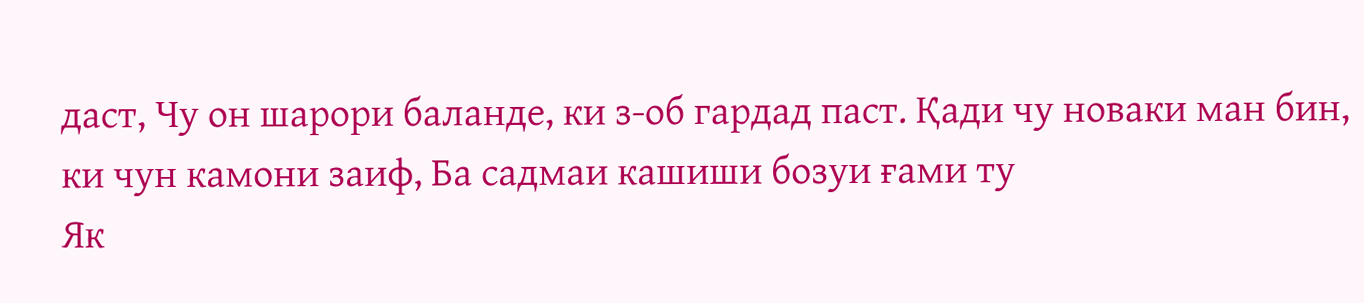даст, Чу он шарори баланде, ки з-об гардад паст. Қади чу новаки ман бин, ки чун камони заиф, Ба садмаи кашиши бозуи ғами ту
Як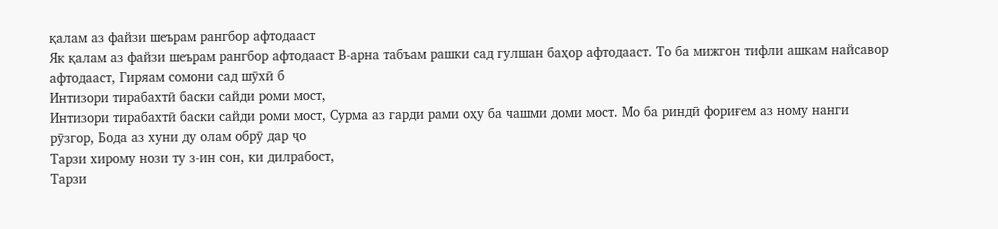қалам аз файзи шеърам рангбор афтодааст
Як қалам аз файзи шеърам рангбор афтодааст В-арна табъам рашки сад гулшан баҳор афтодааст. То ба мижгон тифли ашкам найсавор афтодааст, Гиряам сомони сад шӯхӣ б
Интизори тирабахтӣ баски сайди роми мост,
Интизори тирабахтӣ баски сайди роми мост, Сурма аз гарди рами оҳу ба чашми доми мост. Мо ба риндӣ фориғем аз ному нанги рӯзгор, Бода аз хуни ду олам обрӯ дар ҷо
Тарзи хирому нози ту з-ин сон, ки дилрабост,
Тарзи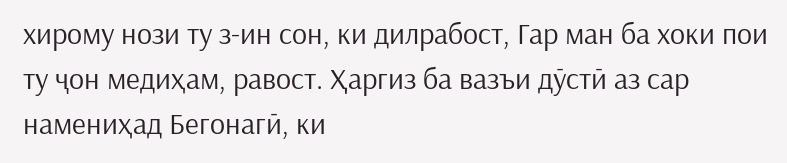хирому нози ту з-ин сон, ки дилрабост, Гар ман ба хоки пои ту ҷон медиҳам, равост. Ҳаргиз ба вазъи дӯстӣ аз сар намениҳад Бегонагӣ, ки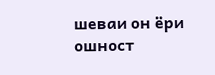шеваи он ёри ошност